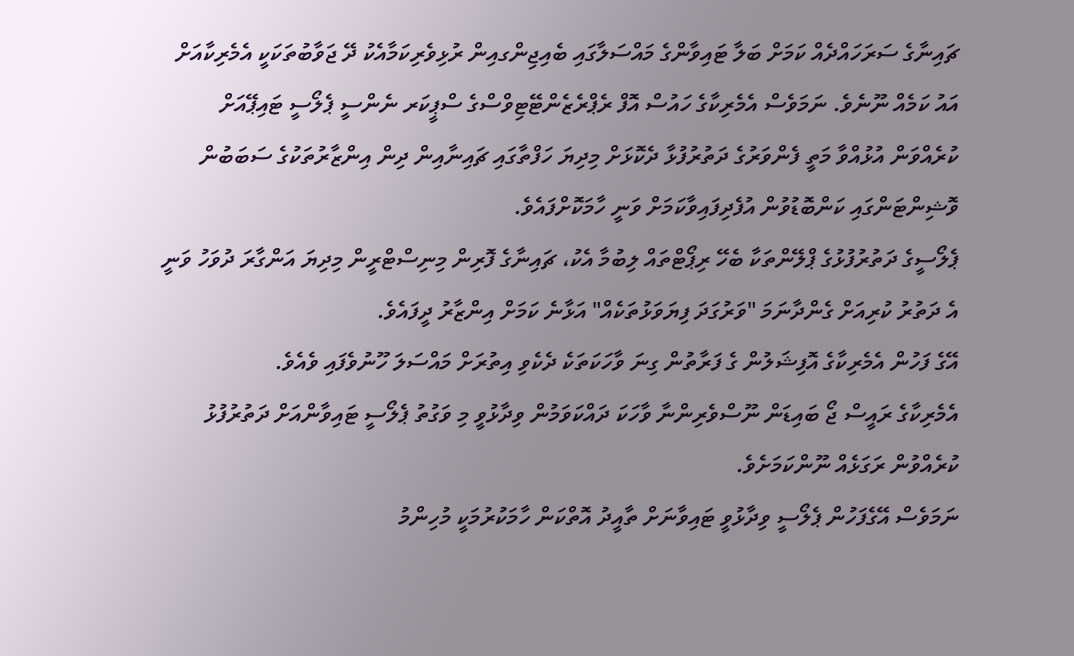ޗައިނާގެ ސަރަހައްދެއް ކަމަށް ބަލާ ޓައިވާންގެ މައްސަލާގައި ބެއިޖިންގއިން ރުޅިވެރިކަމާއެކު ދޭ ޖަވާބުތަކަކީ އެމެރިކާއަށް އައު ކަމެއް ނޫނެވެ. ނަމަވެސް އެމެރިކާގެ ހައުސް އޮފް ރެޕްރެޒެންޓޭޓިވްސްގެ ސްޕީކަރ ނެންސީ ޕެލޯސީ ޓައިޕޭއަށް ކުރެއްވަން އުޅުއްވާ މަތީ ފެންވަރުގެ ދަތުރުފުޅާ ދެކޮޅަށް މިދިޔަ ހަފްތާގައި ޗައިނާއިން ދިން އިންޒާރުތަކުގެ ސަބަބުން ވޮޝިންޓަންގައި ކަންބޮޑުވުން އުފެދިފައިވާކަމަށް ވަނީ ހާމަކޮށްފައެވެ.
ޕެލޯސީގެ ދަތުރުފުޅުގެ ޕްލޭންތަކާ ބެހޭ ރިޕޯޓްތައް ލިބުމާ އެކު، ޗައިނާގެ ފޮރިން މިނިސްޓްރީން މިދިޔަ އަންގާރަ ދުވަހު ވަނީ އެ ދަތުރު ކުރިއަށް ގެންދާނަމަ "ވަރުގަދަ ފިޔަވަޅުތަކެއް" އަޅާނެ ކަމަށް އިންޒާރު ދީފައެވެ.
އޭގެ ފަހުން އެމެރިކާގެ އޮފިޝަލުން ގެ ފަރާތުން ގިނަ ވާހަކަތަކެ ދެކެވި އިތުރަށް މައްސަލަ ހޫނުވެފައި ވެއެވެ.
އެމެރިކާގެ ރައީސް ޖޯ ބައިޑަން ނޫސްވެރިންނާ ވާހަކަ ދައްކަވަމުން ވިދާޅުވީ މި ވަގުތު ޕެލޯސީ ޓައިވާންއަށް ދަތުރުފުޅު ކުރެއްވުން ރަގަޅެއް ނޫންކަމަށެވެ.
ނަމަވެސް އޭގެފަހުން ޕެލޯސީ ވިދާޅުވީ ޓައިވާނަށް ތާއީދު އޮތްކަން ހާމަކުރުމަކީ މުހިންމު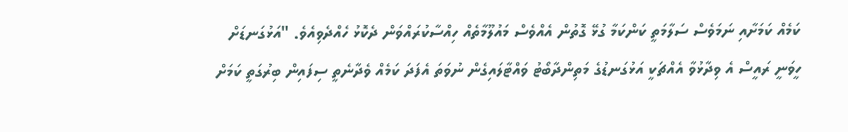ކަމެއް ކަމަށާއި ނަމަވެސް ސަލާމަތީ ކަންކަމާ ގުޅޭ ގޮތުން އެއްވެސް މައުލޫމާތެއް ހިއްސާކުރައްވަން ދެކޮޅު ހެއްދެވިއެވެ. "އަޅުގަނޑަށް ހީވަނީ ރައީސް އެ ވިދާޅުވާ އެއްޗަކީ އަޅުގަނޑުގެ މަތިންދާބޯޓު ވައްޓާލައިގެން ނުވަތަ އެފަދަ ކަމެއް ވެދާނެތީ ސިފައިން ބިރުގަތީ ކަމަށް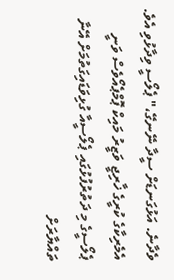ވެދާނެ. އަޅުގަނޑަށް ސީދާ ނޭނގޭ،" ޕެލޯސީ ވިދާޅުވި އެވެ.
އެމެރިކާގެ ކުރީގެ ޚާރިޖީ ވަޒީރު މައިކް ޕޮމްޕެއޯވެސް ވަނީ ޕެލޯސީގެ މި ދަތުރުފުޅުގައި ޕެލޯސީއާ ގުޅިވަޑައިގަތުމަށް އޭނާ ތައްޔާރަށް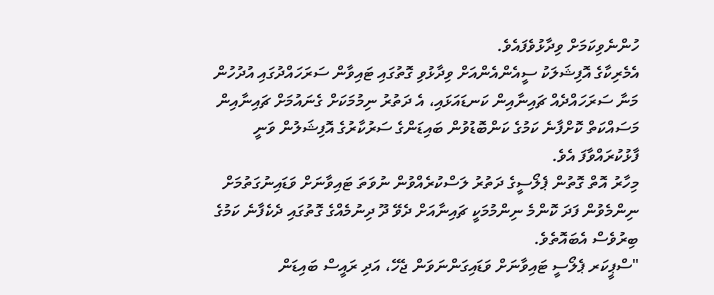ހުންނެވިކަމަށް ވިދާޅުވެފައެވެ.
އެމެރިކާގެ އޮފިޝަލަކު ސީއެންއެންއަށް ވިދާޅުވި ގޮތުގައި ޓައިވާން ސަރަހައްދުގައި އުދުހުން މަނާ ސަރަހައްދެއް ޗައިނާއިން ކަނޑައަޅައި، އެ ދަތުރު ނިމުމަކަށް ގެނައުމަށް ޗައިނާއިން މަސައްކަތް ކޮށްފާނެ ކަމުގެ ކަންބޮޑުވުން ބައިޑަންގެ ސަރުކާރުގެ އޮފިޝަލުން ވަނީ ފާޅުކުރައްވާފަ އެވެ.
މިހާރު އޮތް ގޮތުން ޕެލޯސީގެ ދަތުރު ލަސްކުރެއްވުން ނުވަތަ ޓައިވާނަށް ވަޑައިނުގަތުމަށް ނިންމެވުން ފަދަ ކޮންމެ ނިންމުމަކީ ޗައިނާއަށް ދެވޭ ދޫ ދިނުމެއްގެ ގޮތުގައި ދެކެފާނެ ކަމުގެ ބިރުވެސް އެބައޮތެވެ.
"ސްޕީކަރ ޕެލޯސީ ޓައިވާނަށް ވަޑައިގަންނަވަން ޖެހޭ، އަދި ރައީސް ބައިޑަން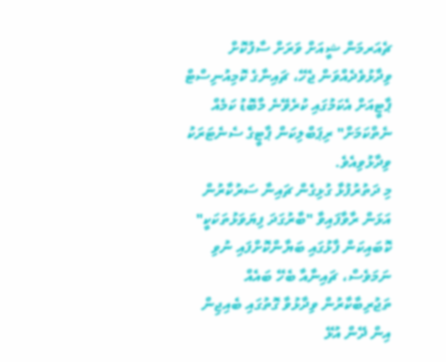ޗެއަރމަން ޝީއަށް ވަރަށް ސާފުކޮށް ވިދާޅުވެދެއްވަން ޖެހޭ، ޗައިނާގެ ކޮމިއުނިސްޓް ޕާޓީއަށް އެކަމުގައި ކުރެވޭނެ މާބޮޑު ކަމެއް ނެތްކަމަށް" ރިޕަބްލިކަން ޕާޓީގެ ސެނެޓަރަކު ވިދާޅުވިއެވެ.
މި ދަތުރުފުޅާ ގުޅިގެން ޗައިނާ ސަރުކާރުން އަޅަން ރާވާފައިވާ "ބާރުގަދަ ފިޔަވަޅުތަކަކީ" ކޮބައިކަން ފާޅުގައި ބަޔާންކޮށްފައި ނުވި ނަމަވެސް، ޗައިނާއާ ބެހޭ ބައެއް ތަޖުރިބާކާރުން ވިދާޅުވާ ގޮތުގައި ބެއިޖިން އިން ދޭން އުޅޭ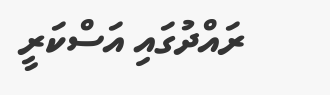ރައްދުގައި އަސްކަރީ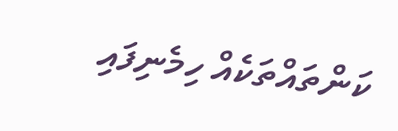ކަންތައްތަކެއް ހިމެނިފައި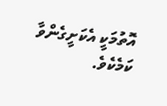އޮތުމަކީ އެކަށީގެންވާ ކަމެކެވެ.